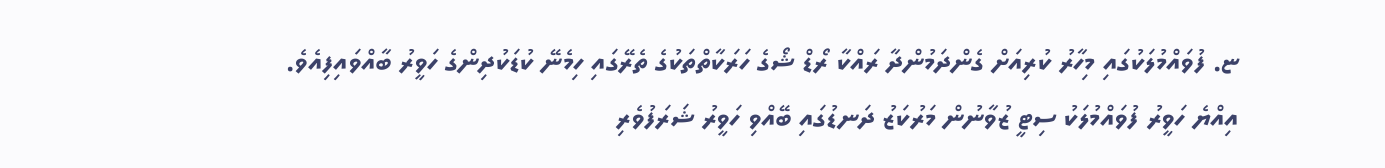ޏ. ފުވައްމުލަކުގައި މިހާރު ކުރިއަށް ގެންދަމުންދާ ރައްކާ ރޯޑް ޝޯގެ ހަރަކާތްތަކުގެ ތެރޭގައި ހިމެނޭ ކުޑަކުދިންގެ ހަވީރު ބާއްވައިފިއެވެ.
އިއްޔެ ހަވީރު ފުވައްމުލަކު ސިޓީ ޒުވާނުން މަރުކަޒު ދަނޑުގައި ބޭއްވި ހަވީރު ޝަރަފުވެރި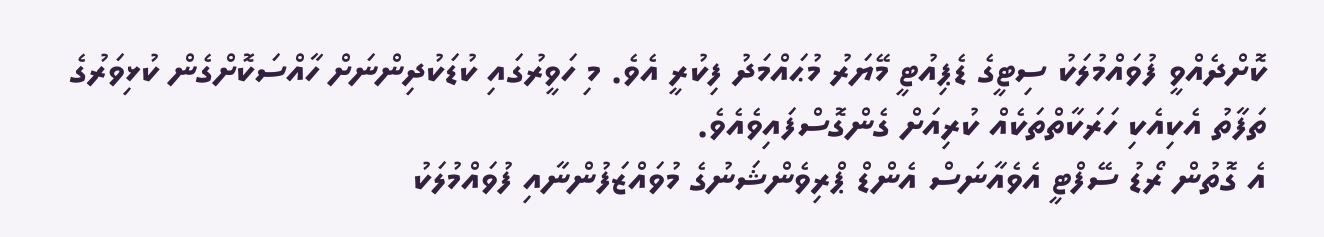ކޮށްދެއްވީ ފުވައްމުލަކު ސިޓީގެ ޑެޕިއުޓީ މޭޔަރު މުޙައްމަދު ފިކުރީ އެވެ. މި ހަވީރުގައި ކުޑަކުދިންނަށް ހާއްސަކޮށްގެން ކުޅިވަރުގެ ތަފާތު އެކިއެކި ހަރަކާތްތަކެއް ކުރިއަށް ގެންގޮސްފައިވެއެވެ.
އެ ގޮތުން ރޯޑު ސޭފްޓީ އެވެއާނަސް އެންޑް ޕްރިވެންޝަނުގެ މުވައްޒަފުންނާއި ފުވައްމުލަކު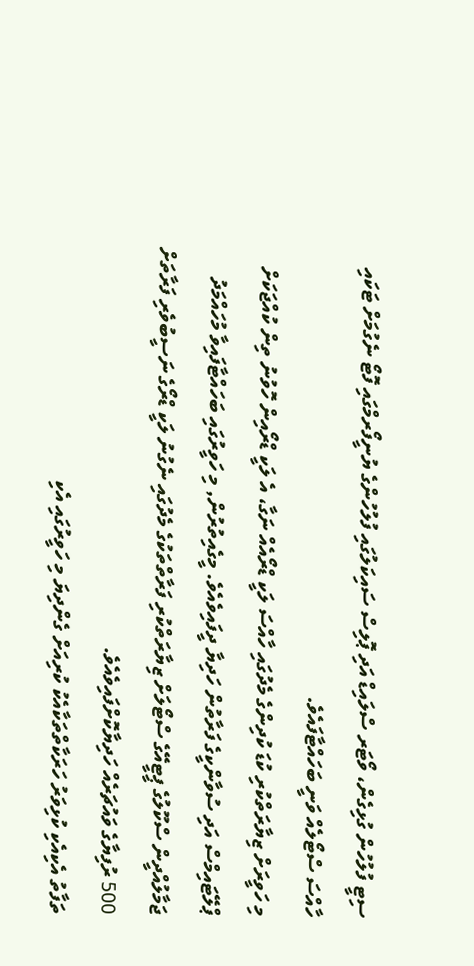ސިޓީ ފުލުހުން ގުޅިގެން، ވޯޓަރ ސްލައިޑް އަދި ޕޮލިސް ސައިކަލުގައި ފުލުހުންގެ ޔުނީފޯރމްގައި ފޮޓޯ ނެގުމަށް ޓަކައި ހާއްސަ ސްޓޯލެއް ވަނީ ބަހައްޓާފައެވެ.
މި ހަވީރަށް ޒިޔާރަތްކުރި ކުޑަ ކުދިންގެ މެދުގައި ހާއްސަ ލަކީ ޑްރޯއެއް ނަގާ، އެ ލަކީ ޑްރޯއިން ހޮވުނު ތިން ކުއްޖަކަށް ޕްލޭޓައިމްސް އަދި ސުވާންކީގެ ފަރާތުން ހަދިޔާ ދީފައިވެއެވެ. މީގެއިތުރުން, މި ހަވީރުގައި ބަހައްޓާފައިވާ މުހައްމަދު ޖަމާލުއްދީން ސްކޫލުގެ ޕީޓީއޭގެ ސްޓޯލަށް ޒިޔާރަތްކުރި ފަރާތްތަކުގެ މެދުގައި ނެގުނު ލަކީ ޑްރޯގެ ނަސީބުވެރި ފަރާތަށް 500 ރުފިޔާގެ ވައުޗަރެއް ހަދިޔާކޮށްފައިވެއެވެ.
ތަފާތު އެކިއެކި ކުޅިވަރު ހަރަކާތްތަކާއެކު ކުރިއަށް ގެންދިޔަ މި ހަވީރުގައި އެކި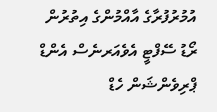އުމުރުފުރާގެ އާއްމުންގެ އިތުރުން ރޯޑު ސޭފްޓީ އެވެއަރނެސް އެންޑް ޕްރިވެންޝަން ހެޑް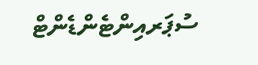ސުޕަރއިންޓެންޑެންޓް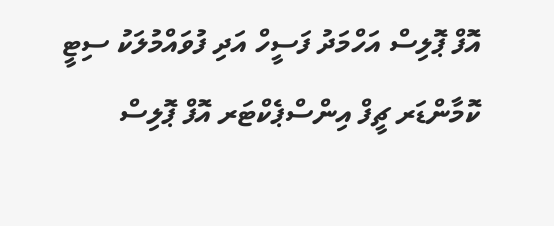އޮފް ޕޮލިސް އަހްމަދު ފަސީހް އަދި ފުވައްމުލަކު ސިޓީ ކޮމާންޑަރ ޗީފް އިންސްޕެކްޓަރ އޮފް ޕޮލިސް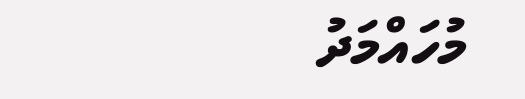މުހައްމަދު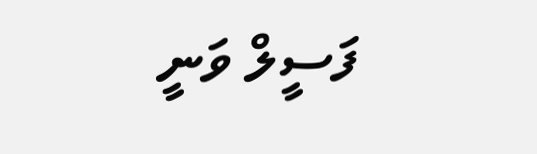ފަސީލް ވަނީ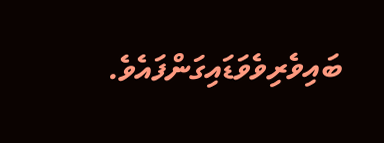ބައިވެރިވެވަޑައިގަންފައެވެ.